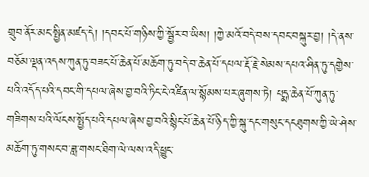གྲུབ་ནོར་མང་སྤྱིན་མཛད་དེ། །དབང་པོ་གཉིས་ཀྱི་སྦྱོར་བ་ཡིས། །ཀྱེ་མའོ་བདེ་བས་དབང་བསྐུར་བྱ། །དེ་ནས་བཅོམ་ལྡན་འདས་ཀུན་ཏུ་བཟང་པོ་ཆེན་པོ་མཆོག་ཏུ་བདེ་བ་ཆེན་པོ་དཔལ་རྡོ་རྗེ་སེམས་དཔའ་ཤིན་ཏུ་དགྱེས་པའི་འདོད་པའི་དབང་གི་དཔལ་ཞེས་བྱ་བའི་ཏིང་ངེ་འཛིན་ལ་སྙོམས་པར་ཞུགས་ཏེ། པདྨ་ཆེན་པོ་ཀུན་ཏུ་གཟིགས་པའི་ལོངས་སྤྱོད་པའི་དཔལ་ཞེས་བྱ་བའི་སྙིང་པོ་ཆེན་པོ་ཉིད་ཀྱི་སྐུ་དང་གསུང་དངཐུགས་ཀྱི་ཡེ་ཤེས་མཆོག་ཏུ་གསང་བ་ཟླ་གསང་ཐིག་ལེ་ལས་འདི་ཕྱུང་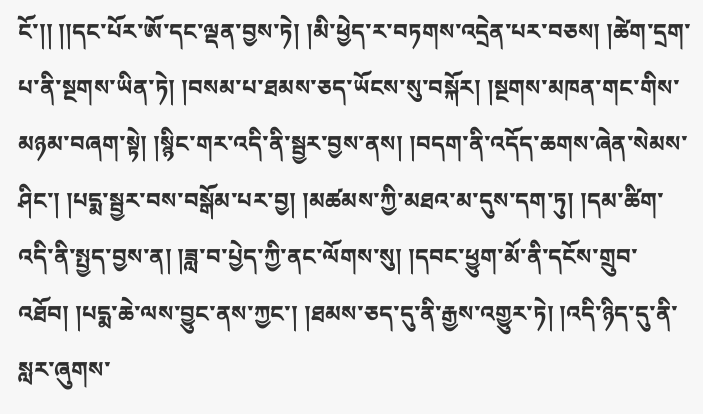ངོ་།། །།དང་པོར་ཨོ་དང་ལྡན་བྱས་ཏེ། །མི་ཕྱེད་ར་བཏགས་འདྲེན་པར་བཅས། །ཚེག་དྲག་པ་ནི་སྔགས་ཡིན་ཏེ། །བསམ་པ་ཐམས་ཅད་ཡོངས་སུ་བསྐོར། །སྔགས་མཁན་གང་གིས་མཉམ་བཞག་སྟེ། །སྙིང་གར་འདི་ནི་སྦྱར་བྱས་ནས། །བདག་ནི་འདོད་ཆགས་ཞེན་སེམས་ཤིང་། །པདྨ་སྦྱར་བས་བསྒོམ་པར་བྱ། །མཚམས་ཀྱི་མཐའ་མ་དུས་དག་ཏུ། །དམ་ཚིག་འདི་ནི་སྤྱད་བྱས་ན། །ཟླ་བ་པྱེད་ཀྱི་ནང་ལོགས་སུ། །དབང་ཕྱུག་མོ་ནི་དངོས་གྲུབ་འཐོབ། །པདྨ་ཆེ་ལས་བྱུང་ནས་ཀྱང་། །ཐམས་ཅད་དུ་ནི་རྒྱས་འགྱུར་ཏེ། །འདི་ཉིད་དུ་ནི་སླར་ཞུགས་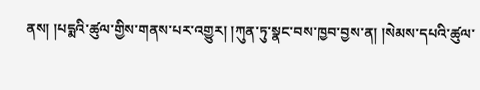ནས། །པདྨའི་ཚུལ་གྱིས་གནས་པར་འགྱུར། །ཀུན་ཏུ་སྣང་བས་ཁྱབ་བྱས་ན། །སེམས་དཔའི་ཚུལ་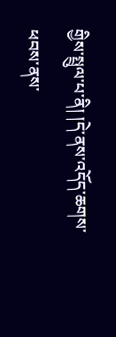གྱིས་སྤྲུལ་པ་ནི། །དེ་ནས་འདོད་ཆགས་ཕབས་ནས་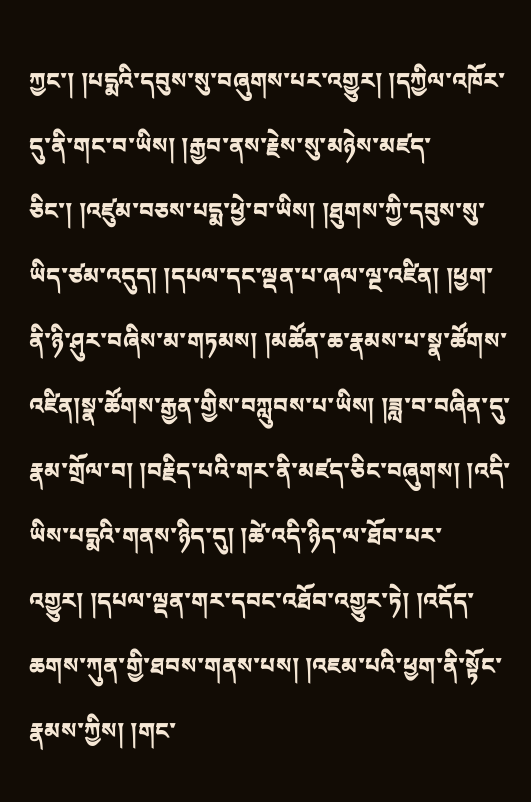ཀྱང་། །པདྨའི་དབུས་སུ་བཞུགས་པར་འགྱུར། །དཀྱིལ་འཁོར་དུ་ནི་གང་བ་ཡིས། །རྒྱབ་ནས་རྗེས་སུ་མཉེས་མཛད་ཅིང་། །འཛུམ་བཅས་པདྨ་ཕྱེ་བ་ཡིས། །ཐུགས་ཀྱི་དབུས་སུ་ཡིད་ཙམ་འདུད། །དཔལ་དང་ལྡན་པ་ཞལ་ལྔ་འཛིན། །ཕྱག་ནི་ཉི་ཤུར་བཞིས་མ་གཏམས། །མཚོན་ཆ་རྣམས་པ་སྣ་ཚོགས་འཛིན།སྣ་ཚོགས་རྒྱན་གྱིས་བཀླུབས་པ་ཡིས། །ཟླ་བ་བཞིན་དུ་རྣམ་གྲོལ་བ། །བརྗིད་པའི་གར་ནི་མཛད་ཅིང་བཞུགས། །འདི་ཡིས་པདྨའི་གནས་ཉིད་དུ། །ཚེ་འདི་ཉིད་ལ་ཐོབ་པར་འགྱུར། །དཔལ་ལྡན་གར་དབང་འཐོབ་འགྱུར་ཏེ། །འདོད་ཆགས་ཀུན་གྱི་ཐབས་གནས་པས། །འཇམ་པའི་ཕྱག་ནི་སྟོང་རྣམས་ཀྱིས། །གང་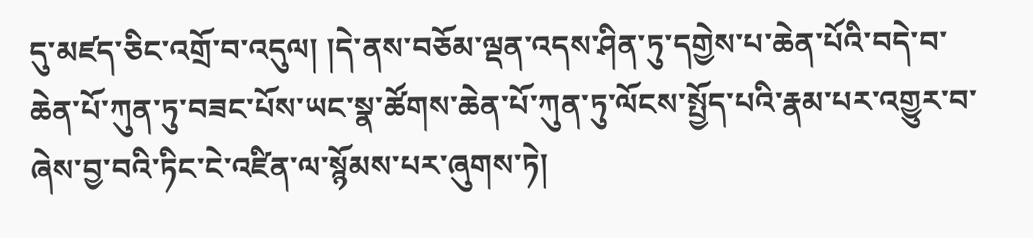དུ་མཛད་ཅིང་འགྲོ་བ་འདུལ། །དེ་ནས་བཅོམ་ལྡན་འདས་ཤིན་ཏུ་དགྱེས་པ་ཆེན་པོའི་བདེ་བ་ཆེན་པོ་ཀུན་ཏུ་བཟང་པོས་ཡང་སྣ་ཚོགས་ཆེན་པོ་ཀུན་ཏུ་ལོངས་སྤྱོད་པའི་རྣམ་པར་འགྱུར་བ་ཞེས་བྱ་བའི་ཏིང་ངེ་འཛིན་ལ་སྙོམས་པར་ཞུགས་ཏེ།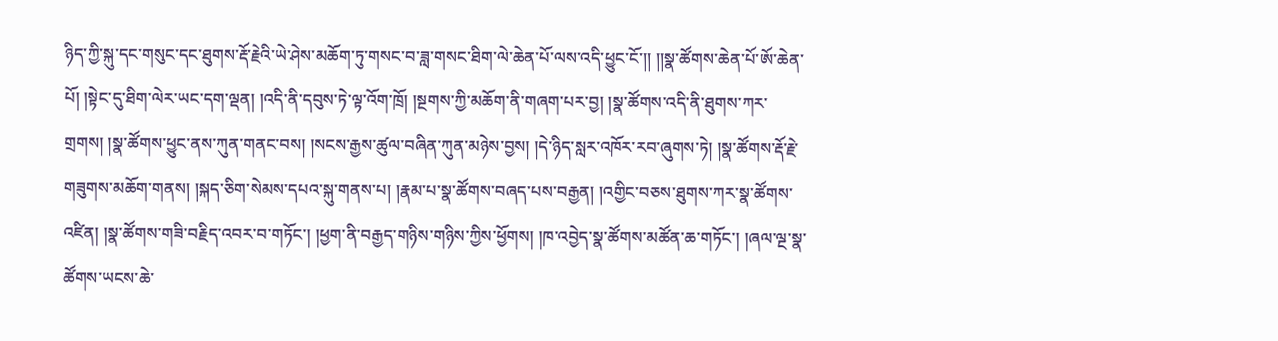ཉིད་ཀྱི་སྐུ་དང་གསུང་དང་ཐུགས་རྡོ་རྗེའི་ཡེ་ཤེས་མཆོག་ཏུ་གསང་བ་ཟླ་གསང་ཐིག་ལེ་ཆེན་པོ་ལས་འདི་ཕྱུང་ངོ་།། །།སྣ་ཚོགས་ཆེན་པོ་ཨོ་ཆེན་པོ། །སྟེང་དུ་ཐིག་ལེར་ཡང་དག་ལྡན། །འདི་ནི་དབུས་ཏེ་ལྟ་འོག་ཁྲོ། །སྔགས་ཀྱི་མཆོག་ནི་གཞག་པར་བྱ། །སྣ་ཚོགས་འདི་ནི་ཐུགས་ཀར་གྲགས། །སྣ་ཚོགས་ཕྱུང་ནས་ཀུན་གནང་བས། །སངས་རྒྱས་ཚུལ་བཞིན་ཀུན་མཉེས་བྱས། །དེ་ཉིད་སླར་འཁོར་རབ་ཞུགས་ཏེ། །སྣ་ཚོགས་རྡོ་རྗེ་གཟུགས་མཆོག་གནས། །སྐད་ཅིག་སེམས་དཔའ་སྐུ་གནས་པ། །རྣམ་པ་སྣ་ཚོགས་བཞད་པས་བརྒྱན། །འགྱིང་བཅས་ཐུགས་ཀར་སྣ་ཚོགས་འཛིན། །སྣ་ཚོགས་གཟི་བརྗིད་འབར་བ་གཏོང་། །ཕྱག་ནི་བརྒྱད་གཉིས་གཉིས་ཀྱིས་ཕྱོགས། །ཁ་འབྱེད་སྣ་ཚོགས་མཚོན་ཆ་གཏོང་། །ཞལ་ལྔ་སྣ་ཚོགས་ཡངས་ཆེ་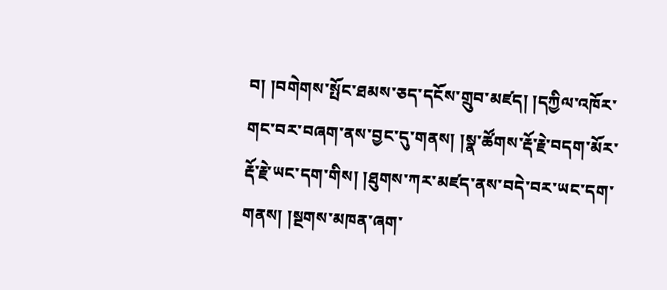བ། །བགེགས་སྤོང་ཐམས་ཅད་དངོས་གྲུབ་མཛད། །དཀྱིལ་འཁོར་གང་བར་བཞག་ནས་བྱང་དུ་གནས། །སྣ་ཚོགས་རྡོ་རྗེ་བདག་མོར་རྡོ་རྗེ་ཡང་དག་གིས། །ཐུགས་ཀར་མཛད་ནས་བདེ་བར་ཡང་དག་གནས། །སྔགས་མཁན་ཞག་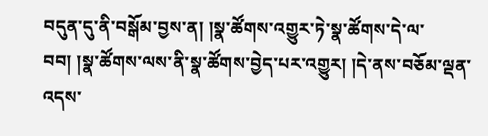བདུན་དུ་ནི་བསྒོམ་བྱས་ན། །སྣ་ཚོགས་འགྱུར་ཏེ་སྣ་ཚོགས་དེ་ལ་བབ། །སྣ་ཚོགས་ལས་ནི་སྣ་ཚོགས་བྱེད་པར་འགྱུར། །དེ་ནས་བཅོམ་ལྡན་འདས་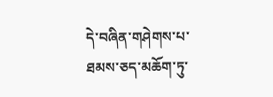དེ་བཞིན་གཤེགས་པ་ཐམས་ཅད་མཆོག་ཏུ་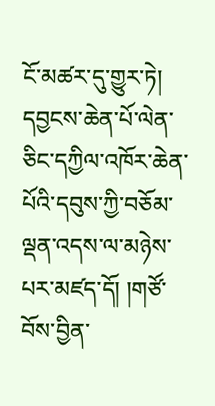ངོ་མཚར་དུ་གྱུར་ཏེ། དབྱངས་ཆེན་པོ་ལེན་ཅིང་དཀྱིལ་འཁོར་ཆེན་པོའི་དབུས་ཀྱི་བཅོམ་ལྡན་འདས་ལ་མཉེས་པར་མཛད་དོ། །གཙོ་བོས་བྱིན་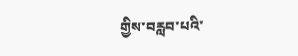གྱིས་བརླབ་པའི་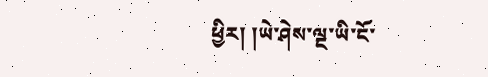ཕྱིར། །ཡེ་ཤེས་ལྔ་ཡི་ངོ་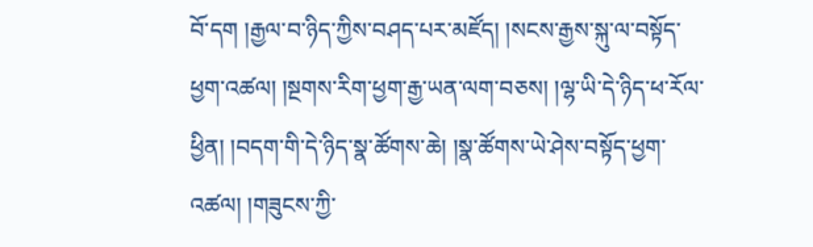བོ་དག །རྒྱལ་བ་ཉིད་ཀྱིས་བཤད་པར་མཛོད། །སངས་རྒྱས་སྐུ་ལ་བསྟོད་ཕྱག་འཚལ། །སྔགས་རིག་ཕྱག་རྒྱ་ཡན་ལག་བཅས། །ལྷ་ཡི་དེ་ཉིད་ཕ་རོལ་ཕྱིན། །བདག་གི་དེ་ཉིད་སྣ་ཚོགས་ཆེ། །སྣ་ཚོགས་ཡེ་ཤེས་བསྟོད་ཕྱག་འཚལ། །གཟུངས་ཀྱི་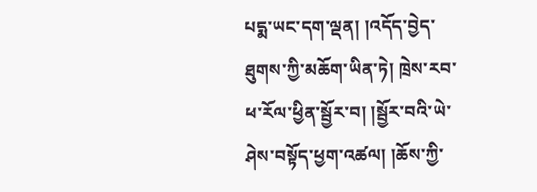པདྨ་ཡང་དག་ལྡན། །འདོད་བྱེད་ཐུགས་ཀྱི་མཆོག་ཡིན་ཏེ། ཁྲེས་རབ་ཕ་རོལ་ཕྱིན་སྦྱོར་བ། །སྦྱོར་བའི་ཡེ་ཤེས་བསྟོད་ཕྱག་འཚལ། །ཆོས་ཀྱི་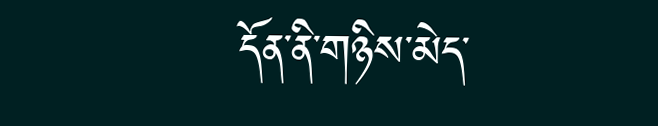དོན་ནི་གཉིས་མེད་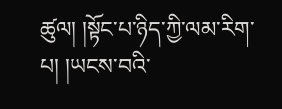ཚུལ། །སྟོང་པ་ཉིད་ཀྱི་ལམ་རིག་པ། །ཡངས་བའི་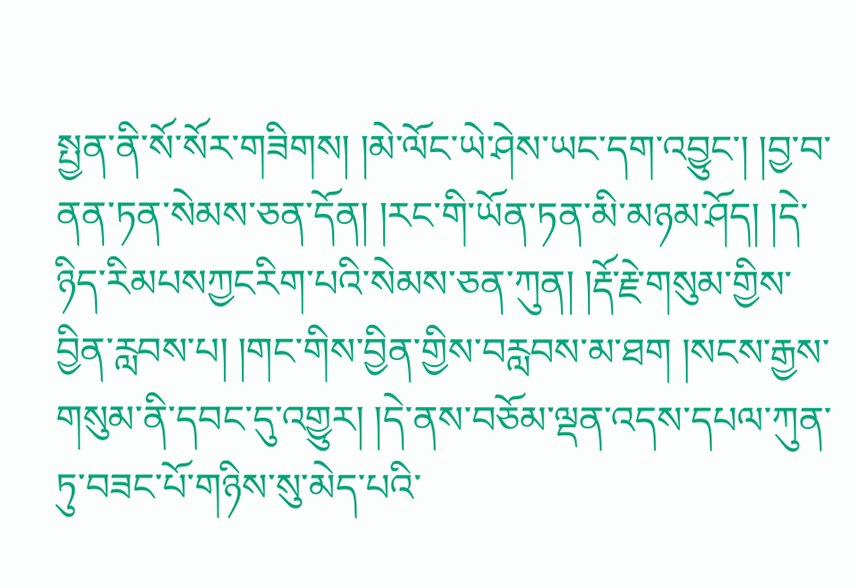སྤྱན་ནི་སོ་སོར་གཟིགས། །མེ་ལོང་ཡེ་ཤེས་ཡང་དག་འབྱུང་། །བྱ་བ་ནན་ཏན་སེམས་ཅན་དོན། །རང་གི་ཡོན་ཏན་མི་མཉམ་ཤོད། །དེ་ཉིད་རིམཔསཀྱངརིག་པའི་སེམས་ཅན་ཀུན། །རྡོ་རྗེ་གསུམ་གྱིས་བྱིན་རླབས་པ། །གང་གིས་བྱིན་གྱིས་བརླབས་མ་ཐག །སངས་རྒྱས་གསུམ་ནི་དབང་དུ་འགྱུར། །དེ་ནས་བཅོམ་ལྡན་འདས་དཔལ་ཀུན་ཏུ་བཟང་པོ་གཉིས་སུ་མེད་པའི་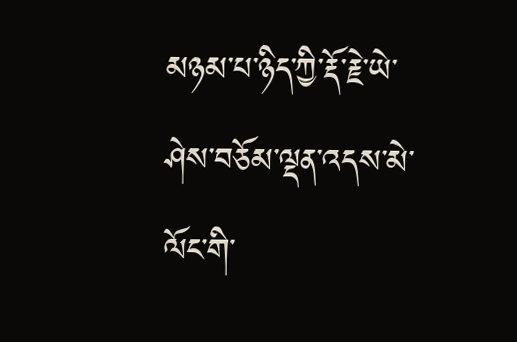མཉམ་པ་ཉིད་ཀྱི་རྡོ་རྗེ་ཡེ་ཤེས་བཅོམ་ལྡན་འདས་མེ་ལོང་གི་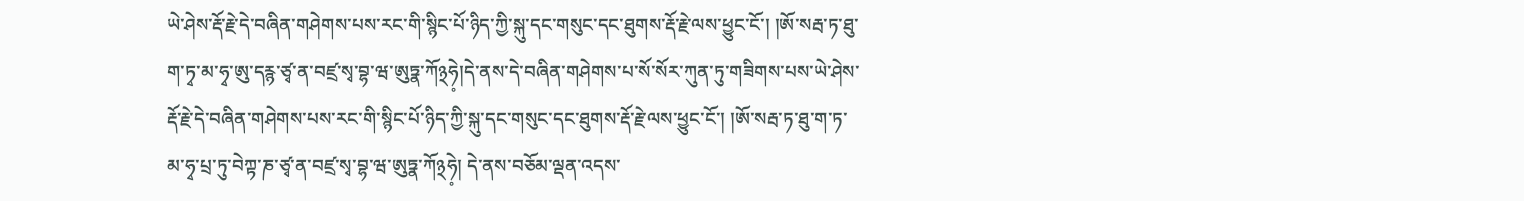ཡེ་ཤེས་རྡོ་རྗེ་དེ་བཞིན་གཤེགས་པས་རང་གི་སྙིང་པོ་ཉིད་ཀྱི་སྐུ་དང་གསུང་དང་ཐུགས་རྡོ་རྗེ་ལས་ཕྱུང་ངོ་། །ཨོ་སརྦ་ཏ་ཐུ་ག་ཏྭ་མ་ཧྭ་ཨུ་དརྙ་ཙྭ་ན་བཛྲ་སྭ་བྷ་ཝ་ཨུཏྣ་ཀོ྅ཧེ༷།དེ་ནས་དེ་བཞིན་གཤེགས་པ་སོ་སོར་ཀུན་ཏུ་གཟིགས་པས་ཡེ་ཤེས་རྡོ་རྗེ་དེ་བཞིན་གཤེགས་པས་རང་གི་སྙིང་པོ་ཉིད་ཀྱི་སྐུ་དང་གསུང་དང་ཐུགས་རྡོ་རྗེ་ལས་ཕྱུང་ངོ་། །ཨོ་སརྦ་ཏ་ཐུ་ག་ཏ་མ་ཧྭ་པྲ་ཏུ་བེཀྟ་ཎ་ཙྭ་ན་བཛྲ་སྭ་བྷ་ཝ་ཨུཏྣ་ཀོ྅ཧེ༷། དེ་ནས་བཅོམ་ལྡན་འདས་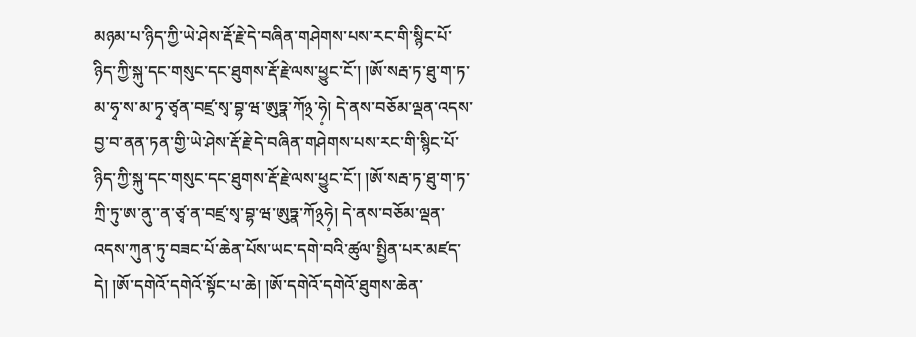མཉམ་པ་ཉིད་ཀྱི་ཡེ་ཤེས་རྡོ་རྗེ་དེ་བཞིན་གཤེགས་པས་རང་གི་སྙིང་པོ་ཉིད་ཀྱི་སྐུ་དང་གསུང་དང་ཐུགས་རྡོ་རྗེ་ལས་ཕྱུང་ངོ་། །ཨོ་སརྦ་ཏ་ཐུ་ག་ཏ་མ་ཧྭ་ས་མ་ཏྭ་ཙྭན་བཛྲ་སྭ་བྷ་ཝ་ཨུཏྣ་ཀོ྅་ཧེ༷། དེ་ནས་བཅོམ་ལྡན་འདས་བྱ་བ་ནན་ཏན་གྱི་ཡེ་ཤེས་རྡོ་རྗེ་དེ་བཞིན་གཤེགས་པས་རང་གི་སྙིང་པོ་ཉིད་ཀྱི་སྐུ་དང་གསུང་དང་ཐུགས་རྡོ་རྗེ་ལས་ཕྱུང་ངོ་། །ཨོ་སརྦ་ཏ་ཐུ་ག་ཏ་ཀྲི་ཏུ་ཨ་ནུ་་ན་ཙྭ་ན་བཛྲ་སྭ་བྷ་ཝ་ཨུཏྣ་ཀོ྅ཧེ༷། དེ་ནས་བཅོམ་ལྡན་འདས་ཀུན་ཏུ་བཟང་པོ་ཆེན་པོས་ཡང་དགེ་བའི་ཚུལ་སྤྱིན་པར་མཛད་དེ། །ཨོ་དགེའོ་དགེའོ་སྟོང་པ་ཆེ། །ཨོ་དགེའོ་དགེའོ་ཐུགས་ཆེན་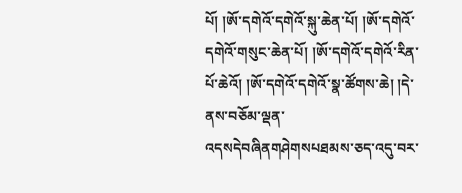པོ། །ཨོ་དགེའོ་དགེའོ་སྐུ་ཆེན་པོ། །ཨོ་དགེའོ་དགེའོ་གསུང་ཆེན་པོ། །ཨོ་དགེའོ་དགེའོ་རིན་པོ་ཆེའོ། །ཨོ་དགེའོ་དགེའོ་སྣ་ཚོགས་ཆེ། །དེ་ནས་བཅོམ་ལྡན་འདསདེབཞིནགཤེགསཔཐམས་ཅད་འདུ་བར་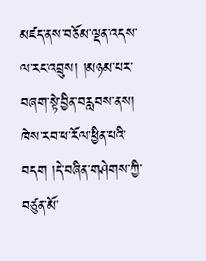མཛད་ནས་བཅོམ་ལྡན་འདས་ལ་རང་འབྲུས། །མཉམ་པར་བཞག་སྟེ་བྱིན་བརླབས་ནས། ཁེས་རབ་ཕ་རོལ་ཕྱིན་པའི་བདག །དེ་བཞིན་གཤེགས་ཀྱི་བཙུན་མོ་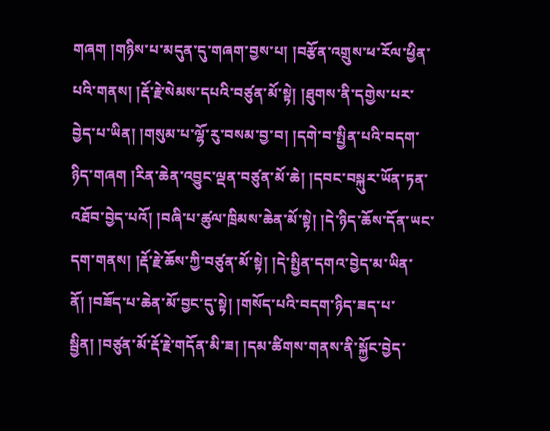གཞག །གཉིས་པ་མདུན་དུ་གཞག་བྱས་པ། །བརྩོན་འགྲུས་ཕ་རོལ་ཕྱིན་པའི་གནས། །རྡོ་རྗེ་སེམས་དཔའི་བཙུན་མོ་སྟེ། །ཐུགས་ནི་དགྱེས་པར་བྱེད་པ་ཡིན། །གསུམ་པ་ལྷོ་རུ་བསམ་བྱ་བ། །དགེ་བ་སྤྱིན་པའི་བདག་ཉིད་གཞག །རིན་ཆེན་འབྱུང་ལྡན་བཙུན་མོ་ཆེ། །དབང་བསྐུར་ཡོན་ཏན་འཐོབ་བྱེད་པའོ། །བཞི་པ་ཚུལ་ཁྲིམས་ཆེན་མོ་སྟེ། །དེ་ཉིད་ཆོས་དོན་ཡང་དག་གནས། །རྡོ་རྗེ་ཆོས་ཀྱི་བཙུན་མོ་སྟེ། །དེ་སྤྱིན་དགའ་བྱེད་མ་ཡིན་ནོ། །བཟོད་པ་ཆེན་མོ་བྱང་དུ་སྟེ། །གསོད་པའི་བདག་ཉིད་ཟད་པ་སྦྱིན། །བཙུན་མོ་རྡོ་རྗེ་གདོན་མི་ཟ། །དམ་ཚིགས་གནས་ནི་སྐྱོང་བྱེད་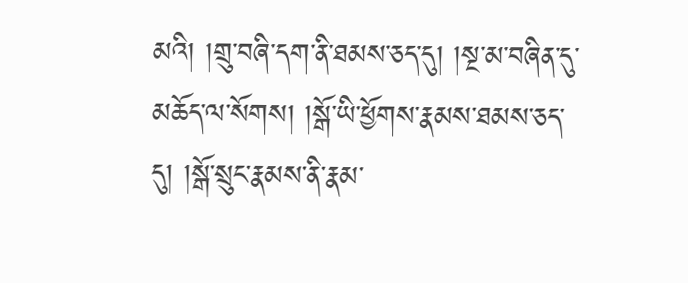མའི། །གྲུ་བཞི་དག་ནི་ཐམས་ཅད་དུ། །སྔ་མ་བཞིན་དུ་མཆོད་ལ་སོགས། །སྒོ་ཡི་ཕྱོགས་རྣམས་ཐམས་ཅད་དུ། །སྒོ་སྲུང་རྣམས་ནི་རྣམ་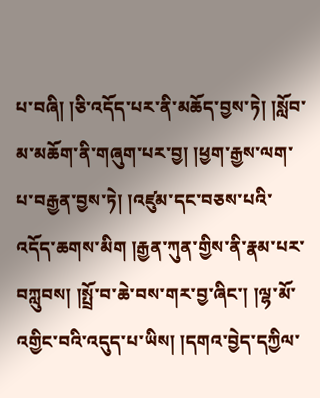པ་བཞི། །ཅི་འདོད་པར་ནི་མཆོད་བྱས་ཏེ། །སློབ་མ་མཆོག་ནི་གཞུག་པར་བྱ། །ཕྱག་རྒྱས་ལག་པ་བརྒྱན་བྱས་ཏེ། །འཛུམ་དང་བཅས་པའི་འདོད་ཆགས་མིག །རྒྱན་ཀུན་གྱིས་ནི་རྣམ་པར་བཀླུབས། །སྤྲོ་བ་ཆེ་བས་གར་བྱ་ཞིང་། །ལྷ་མོ་འགྱིང་བའི་འདུད་པ་ཡིས། །དགའ་བྱེད་དཀྱིལ་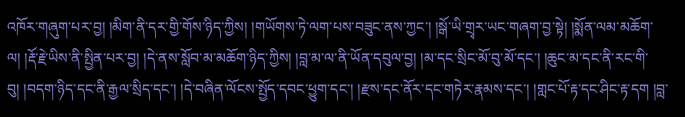འཁོར་གཞུག་པར་བྱ། །མིག་ནི་དར་གྱི་གོས་ཉིད་ཀྱིས། །གཡོགས་ཏེ་ལག་པས་བཟུང་ནས་ཀྱང་། །སྒོ་ཡི་གྲྭར་ཡང་གཞག་བྱ་སྟེ། །སྨོན་ལམ་མཆོག་ལ། །རྡོ་རྗེ་ཡིས་ནི་སྤྱིན་པར་བྱ། །དེ་ནས་སློབ་མ་མཆོག་ཉིད་ཀྱིས། །བླ་མ་ལ་ནི་ཡོན་དབུལ་བྱ། །མ་དང་སྲིང་མོ་བུ་མོ་དང་། །ཆུང་མ་དང་ནི་རང་གི་བུ། །བདག་ཉིད་དང་ནི་རྒྱལ་སྲིད་དང་། །དེ་བཞིན་ལོངས་སྤྱོད་དབང་ཕྱུག་དང་། །རྫས་དང་ནོར་དང་གཏེར་རྣམས་དང་། །གླང་པོ་རྟ་དང་ཤིང་རྟ་དག །བླ་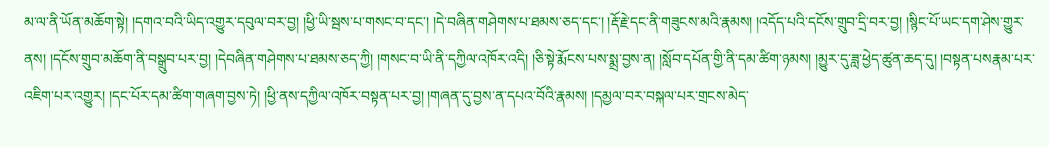མ་ལ་ནི་ཡོན་མཆོག་སྟེ། །དགའ་བའི་ཡིད་འགྱུར་དབུལ་བར་བྱ། །ཕྱི་ཡི་སྦས་པ་གསང་བ་དང་། །དེ་བཞིན་གཤེགས་པ་ཐམས་ཅད་དང་། །རྡོ་རྗེ་དང་ནི་གཟུངས་མའི་རྣམས། །འདོད་པའི་དངོས་གྲུབ་དྲི་བར་བྱ། །སྙིང་པོ་ཡང་དག་ཤེས་གྱུར་ནས། །དངོས་གྲུབ་མཆོག་ནི་བསྒྲུབ་པར་བྱ། །དེབཞིན་གཤེགས་པ་ཐམས་ཅད་ཀྱི། །གསང་བ་ཡི་ནི་དཀྱིལ་འཁོར་འདི། །ཅི་སྟེ་རྨོངས་པས་སྨྲ་བྱས་ན། །སློབ་དཔོན་གྱི་ནི་དམ་ཚིག་ཉམས། །མྱུར་དུ་ཟླ་ཕྱེད་ཚུན་ཆད་དུ། །བསྟན་པསརྣམ་པར་འཇིག་པར་འགྱུར། །དང་པོར་དམ་ཚིག་གཞག་བྱས་ཏེ། །ཕྱི་ནས་དཀྱིལ་འཁོར་བསྟན་པར་བྱ། །གཞན་དུ་བྱས་ན་དཔའ་བོའི་རྣམས། །དམྱལ་བར་བསྐལ་པར་གྲངས་མེད་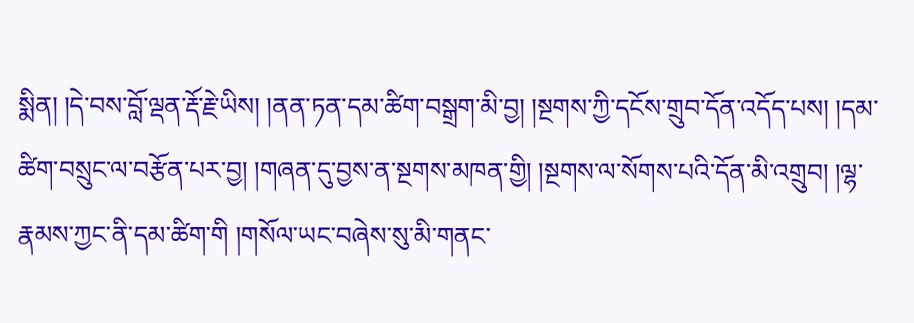སྨིན། །དེ་བས་བློ་ལྡན་རྡོ་རྗེ་ཡིས། །ནན་ཏན་དམ་ཚིག་བསྒྲག་མི་བྱ། །སྔགས་ཀྱི་དངོས་གྲུབ་དོན་འདོད་པས། །དམ་ཚིག་བསྲུང་ལ་བརྩོན་པར་བྱ། །གཞན་དུ་བྱས་ན་སྔགས་མཁན་གྱི། །སྔགས་ལ་སོགས་པའི་དོན་མི་འགྲུབ། །ལྷ་རྣམས་ཀྱང་ནི་དམ་ཚིག་གི །གསོལ་ཡང་བཞེས་སུ་མི་གནང་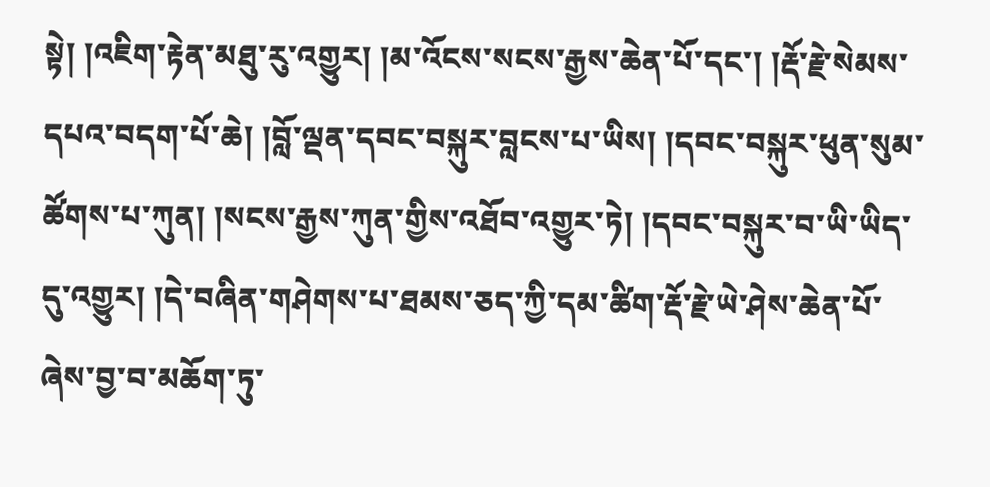སྟེ། །འཇིག་རྟེན་མཐུ་རུ་འགྱུར། །མ་འོངས་སངས་རྒྱས་ཆེན་པོ་དང་། །རྡོ་རྗེ་སེམས་དཔའ་བདག་པོ་ཆེ། །བློ་ལྡན་དབང་བསྐུར་བླངས་པ་ཡིས། །དབང་བསྐུར་ཕུན་སུམ་ཚོགས་པ་ཀུན། །སངས་རྒྱས་ཀུན་གྱིས་འཐོབ་འགྱུར་ཏེ། །དབང་བསྐུར་བ་ཡི་ཡིད་དུ་འགྱུར། །དེ་བཞིན་གཤེགས་པ་ཐམས་ཅད་ཀྱི་དམ་ཚིག་རྡོ་རྗེ་ཡེ་ཤེས་ཆེན་པོ་ཞེས་བྱ་བ་མཆོག་ཏུ་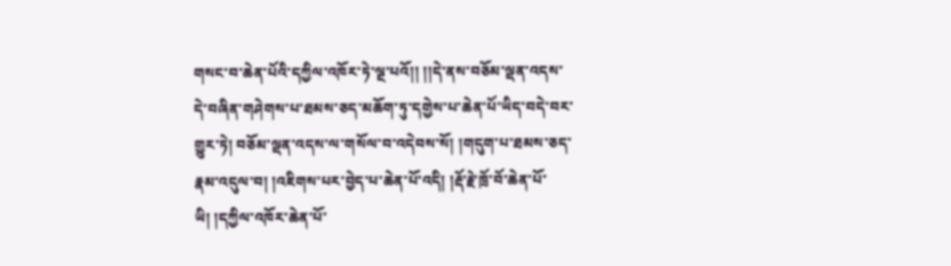གསང་བ་ཆེན་པོའི་དཀྱིལ་འཁོར་ཏེ་ལྔ་པའོ།། །།དེ་ནས་བཅོམ་ལྡན་འདས་དེ་བཞིན་གཤེགས་པ་ཐམས་ཅད་མཆོག་ཏུ་དགྱེས་པ་ཆེན་པོ་ཡིད་བདེ་བར་གྱུར་ཏེ། བཅོམ་ལྡན་འདས་ལ་གསོལ་བ་འདེབས་སོ། །གདུག་པ་ཐམས་ཅད་རྣམ་འདུལ་བ། །འཇིགས་པར་བྱེད་པ་ཆེན་པོ་འདི། །རྡོ་རྗེ་ཁྲོ་བོ་ཆེན་པོ་ཡི། །དཀྱིལ་འཁོར་ཆེན་པོ་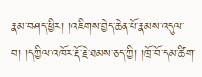རྣམ་བཤད་ཕྱིར། །འཇིགས་བྱེད་ཆེན་པོ་རྣམས་འདུལ་བ། །དཀྱིལ་འཁོར་རྡོ་རྗེ་ཐམས་ཅད་ཀྱི། །ཁྲོ་བོ་དམ་ཚིག་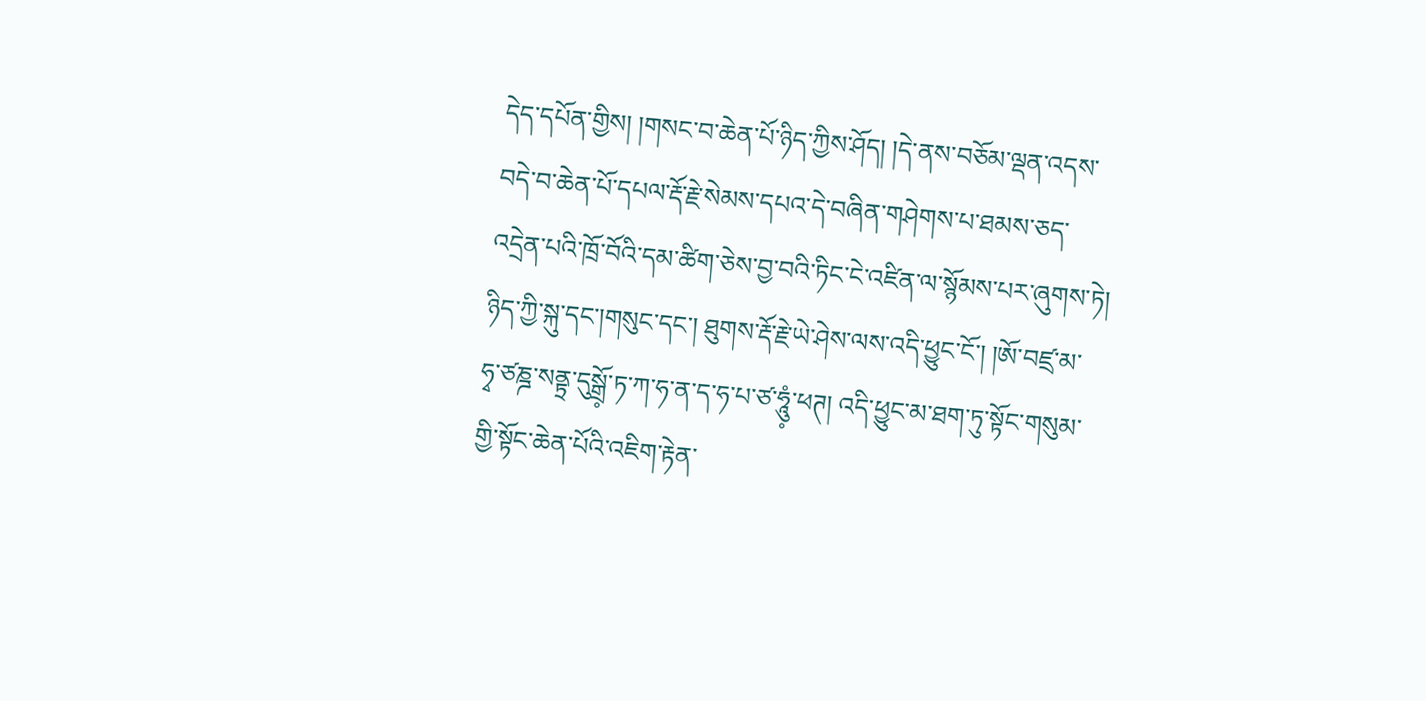དེད་དཔོན་གྱིས། །གསང་བ་ཆེན་པོ་ཉིད་ཀྱིས་ཤོད། །དེ་ནས་བཅོམ་ལྡན་འདས་བདེ་བ་ཆེན་པོ་དཔལ་རྡོ་རྗེ་སེམས་དཔའ་དེ་བཞིན་གཤེགས་པ་ཐམས་ཅད་འདྲེན་པའི་ཁྲོ་བོའི་དམ་ཚིག་ཅེས་བྱ་བའི་ཏིང་ངེ་འཛིན་ལ་སྙོམས་པར་ཞུགས་ཏེ། ཉིད་ཀྱི་སྐུ་དང་།གསུང་དང་། ཐུགས་རྡོ་རྗེ་ཡེ་ཤེས་ལས་འདི་ཕྱུང་ངོ་། །ཨོ་བཛྲ་མ་ཧྭ་ཙཎྜ་སནྟྲ་དུསྒྲོ༷་ཏ་ཀ་ཧ་ན་ད་ཧ་པ་ཙ་ཧཱུཾ༷་ཕཊ། འདི་ཕྱུང་མ་ཐག་ཏུ་སྟོང་གསུམ་གྱི་སྟོང་ཆེན་པོའི་འཇིག་རྟེན་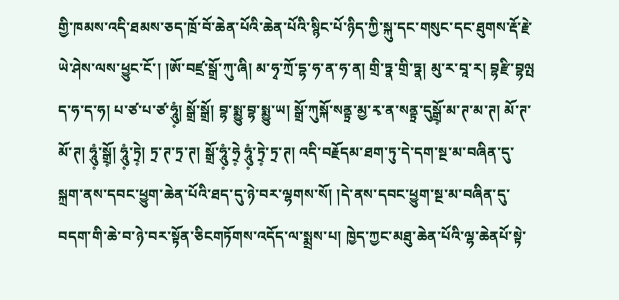གྱི་ཁམས་འདི་ཐམས་ཅད་ཁྲོ་བོ་ཆེན་པོའི་ཆེན་པོའི་སྙིང་པོ་ཉིད་ཀྱི་སྐུ་དང་གསུང་དང་ཐུགས་རྡོ་རྗེ་ཡེ་ཤེས་ལས་ཕྱུང་ངོ་། །ཨོ་བཛྲ་སྒྲོ་ཀུ་ཞི། མ་ཧྭ་ཀྲོ་དྷ་ཧ་ན་ཧ་ན། གྲི་ཏྣ་གྲི་ཏྣ། མུ་ར་བཱ་ར། བྷརྫི་བྷལྤ ད་ཧ་ད་ཧ། པ་ཙ་པ་ཙ་ཧཱུཾ༷། སྒྲོ་སྒྲོ། བྷ་སྨྱུ་བྷ་སྨྱུ་ཡ། སྒྲོ་ཀུསྐོ་སནྟྲ་མྱ་རྭ་ན་སནྟྲ་དུསྒྲོ༷་མ་ཊ་མ་ཊ། མོ་ཊ་མོ་ཊ། ཧཱུཾ༷་སྒྲོ༷། ཧཱུཾ༷་ཏྲེ༷། ཏྲ་ཊ་ཏྲ་ཊ། སྒྲོ་ཧཱུཾ༷་ཧྲེ༷ ཧཱུཾ༷་ཏྲེ༷་ཏྲ་ཊ། འདི་བརྗོདམ་ཐག་ཏུ་དེ་དག་སྔ་མ་བཞིན་དུ་སྐྲག་ནས་དབང་ཕྱུག་ཆེན་པོའི་ཐད་དུ་ཉེ་བར་ལྷགས་སོ། །དེ་ནས་དབང་ཕྱུག་སྔ་མ་བཞིན་དུ་བདག་གི་ཆེ་བ་ཉེ་བར་སྟོན་ཅིངགཏོགས་འདོད་ལ་སྨྲས་པ། ཁྱེད་ཀྱང་མཐུ་ཆེན་པོའི་ལྷ་ཆེནཔོ་སྟེ་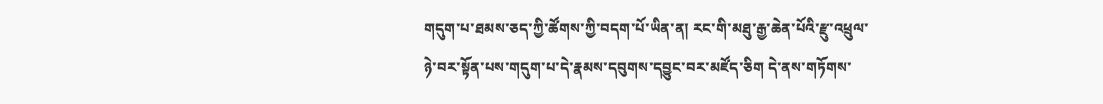གདུག་པ་ཐམས་ཅད་ཀྱི་ཚོགས་ཀྱི་བདག་པོ་ཡིན་ན། རང་གི་མཐུ་རྒྱ་ཆེན་པོའི་རྫུ་འཕྲུལ་ཉེ་བར་སྟོན་པས་གདུག་པ་དེ་རྣམས་དབུགས་དབྱུང་བར་མཛོད་ཅིག དེ་ནས་གཏོགས་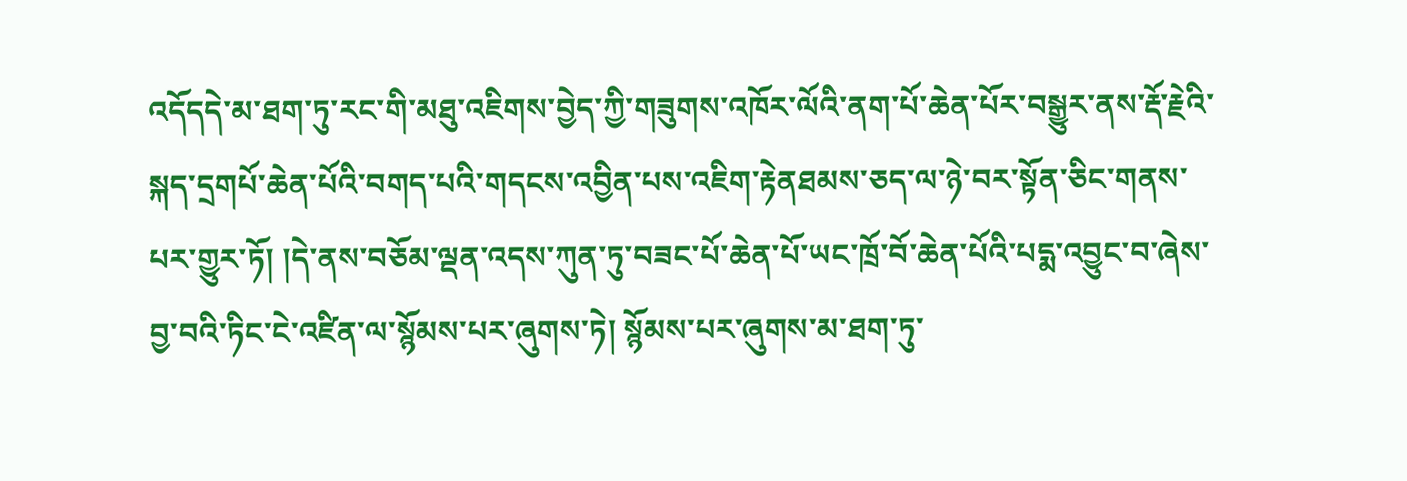འདོདདེ་མ་ཐག་ཏུ་རང་གི་མཐུ་འཇིགས་བྱེད་ཀྱི་གཟུགས་འཁོར་ལོའི་ནག་པོ་ཆེན་པོར་བསྒྱུར་ནས་རྡོ་རྗེའི་སྐད་དྲགཔོ་ཆེན་པོའི་བགད་པའི་གདངས་འབྱིན་པས་འཇིག་རྟེནཐམས་ཅད་ལ་ཉེ་བར་སྟོན་ཅིང་གནས་པར་གྱུར་ཏོ། །དེ་ནས་བཅོམ་ལྡན་འདས་ཀུན་ཏུ་བཟང་པོ་ཆེན་པོ་ཡང་ཁྲོ་བོ་ཆེན་པོའི་པདྨ་འབྱུང་བ་ཞེས་བྱ་བའི་ཏིང་ངེ་འཛིན་ལ་སྙོམས་པར་ཞུགས་ཏེ། སྙོམས་པར་ཞུགས་མ་ཐག་ཏུ་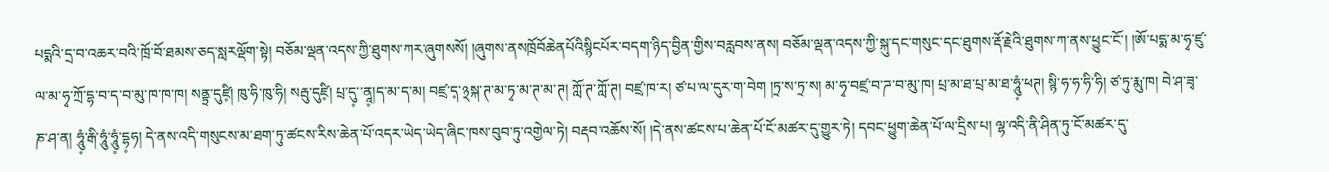པདྨའི་དྲ་བ་འཆར་བའི་ཁྲོ་བོ་ཐམས་ཅད་སླརལྡོག་སྟེ། བཅོམ་ལྡན་འདས་ཀྱི་ཐུགས་ཀར་ཞུགསསོ། །ཞུགས་ནསཁྲོབོཆེནཔོའིསྙིངཔོར་བདག་ཉིད་བྱིན་གྱིས་བརླབས་ནས། བཅོམ་ལྡན་འདས་ཀྱི་སྐུ་དང་གསུང་དང་ཐུགས་རྡོ་རྗེའི་ཐུགས་ཀ་ནས་ཕྱུང་ངོ་། །ཨོ་པདྨ་མ་ཧྭ་ཛུ་ལ་མ་ཧྭ་ཀྲོ་དྷ་བ་ད་བ་མུ་ཁ་ཁ་ཁ། སནྟྲ་དུཛི༷། ཁུ་ཧི་ཁུ་ཧི། སརྦུ་དུཛི༷། པྲ་དུ༷་་ནཱ༷།ད་མ་ད་མ། བཛྲ་ད༷་྅སྐ་ཊ་མ་ཏྭ་མ་ཊ་མ་ཊ། ཀློ་ཊ་ཀློ་ཊ། བཛྲ་ཁ་ར། ཙ་པ་ལ་དུར་ག་བེག །ཏྲ་ས་ཏྲ་ས། མ་ཧྭ་བཛྲ་བ་ཌ་བ་མུ་ཁ། པྲ་མ་ཐ་པྲ་མ་ཐ་ཧཱུཾ༷་ཕཊ། སྙི་ཧ་ཧ་ཧི་ཧི། ཙ་ཏུ་རྨུ་ཁ། བེ་ཤ་ཟྭ་ཎ་ཤ་ན། ཧཱུཾ༷་རྒི་ཧཱུཾ་ཧཱུཾ༷་དྷ༷ཧ། དེ་ནས་འདི་གསུངས་མ་ཐག་ཏུ་ཚངས་རིས་ཆེན་པོ་འདར་ཡེད་ཡེད་ཞིང་ཁས་བུབ་ཏུ་འགྱེལ་ཏེ། བརྡབ་འཆོས་སོ། །དེ་ནས་ཚངས་པ་ཆེན་པོ་ངོ་མཚར་དུ་གྱུར་ཏེ། དབང་ཕྱུག་ཆེན་པོ་ལ་དྲིས་པ། ལྷ་འདི་ནི་ཤིན་ཏུ་ངོ་མཚར་དུ་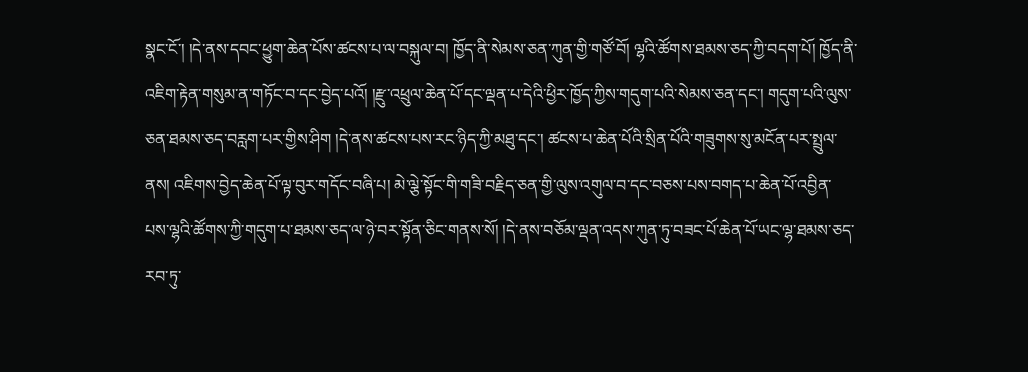སྣང་ངོ་། །དེ་ནས་དབང་ཕྱུག་ཆེན་པོས་ཚངས་པ་ལ་བསྐུལ་བ། ཁྱོད་ནི་སེམས་ཅན་ཀུན་གྱི་གཙོ་བོ། ལྷའི་ཚོགས་ཐམས་ཅད་ཀྱི་བདག་པོ། ཁྱོད་ནི་འཇིག་རྟེན་གསུམ་ན་གཏོང་བ་དང་བྱེད་པའོ། །རྫུ་འཕྲུལ་ཆེན་པོ་དང་ལྡན་པ་དེའི་ཕྱིར་ཁྱོད་ཀྱིས་གདུག་པའི་སེམས་ཅན་དང་། གདུག་པའི་ལུས་ཅན་ཐམས་ཅད་བརླག་པར་གྱིས་ཤིག །དེ་ནས་ཚངས་པས་རང་ཉིད་ཀྱི་མཐུ་དང་། ཚངས་པ་ཆེན་པོའི་སྲིན་པོའི་གཟུགས་སུ་མངོན་པར་སྤྲུལ་ནས། འཇིགས་བྱེད་ཆེན་པོ་ལྟ་བུར་གདོང་བཞི་པ། མེ་ལྕེ་སྟོང་གི་གཟི་བརྗིད་ཅན་གྱི་ལུས་འགུལ་བ་དང་བཅས་པས་བགད་པ་ཆེན་པོ་འབྱིན་པས་ལྷའི་ཚོགས་ཀྱི་གདུག་པ་ཐམས་ཅད་ལ་ཉེ་བར་སྟོན་ཅིང་གནས་སོ། །དེ་ནས་བཅོམ་ལྡན་འདས་ཀུན་ཏུ་བཟང་པོ་ཆེན་པོ་ཡང་ལྷ་ཐམས་ཅད་རབ་ཏུ་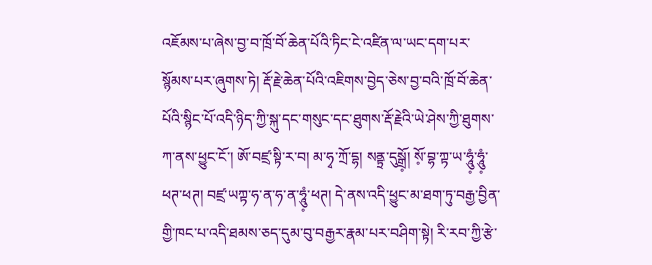འཇོམས་པ་ཞེས་བྱ་བ་ཁྲོ་བོ་ཆེན་པོའི་ཏིང་ངེ་འཛིན་ལ་ཡང་དག་པར་སྙོམས་པར་ཞུགས་ཏེ། རྡོ་རྗེ་ཆེན་པོའི་འཇིགས་བྱེད་ཅེས་བྱ་བའི་ཁྲོ་བོ་ཆེན་པོའི་སྙིང་པོ་འདི་ཉིད་ཀྱི་སྐུ་དང་གསུང་དང་ཐུགས་རྡོ་རྗེའི་ཡེ་ཤེས་ཀྱི་ཐུགས་ཀ་ནས་ཕྱུང་ངོ་། ཨོ་བཛྲ་སྟི་ར་བ། མ་ཧྭ་ཀྲོ་དྷ། སནྟྲ་དུསྒྲོ༷། སོ༷་བྷ་ཀྟ་ཡ་ཧཱུཾ༷་ཧཱུཾ༷་ཕཊ་ཕཊ། བཛྲ་ཡཀྟ་ཧ་ན་ཧ་ན་ཧཱུཾ༷་ཕཊ། དེ་ནས་འདི་ཕྱུང་མ་ཐག་ཏུ་བརྒྱ་བྱིན་གྱི་ཁང་པ་འདི་ཐམས་ཅད་དུམ་བུ་བརྒྱར་རྣམ་པར་བཤིག་སྟེ། རི་རབ་ཀྱི་རྩེ་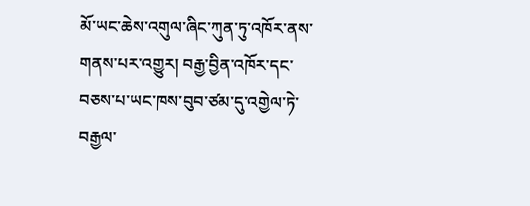མོ་ཡང་ཆེས་འགུལ་ཞིང་ཀུན་ཏུ་འཁོར་ནས་གནས་པར་འགྱུར། བརྒྱ་བྱིན་འཁོར་དང་བཅས་པ་ཡང་ཁས་བུབ་ཙམ་དུ་འགྱེལ་ཏེ་བརྒྱལ་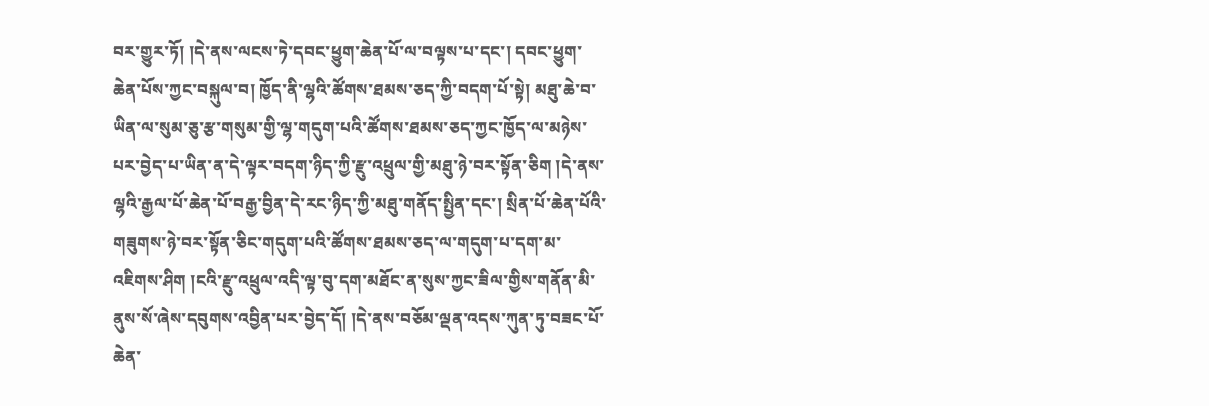བར་གྱུར་ཏོ། །དེ་ནས་ལངས་ཏེ་དབང་ཕྱུག་ཆེན་པོ་ལ་བལྟས་པ་དང་། དབང་ཕྱུག་ཆེན་པོས་ཀྱང་བསྐུལ་བ། ཁྱོད་ནི་ལྷའི་ཚོགས་ཐམས་ཅད་ཀྱི་བདག་པོ་སྟེ། མཐུ་ཆེ་བ་ཡིན་ལ་སུམ་ཅུ་རྩ་གསུམ་གྱི་ལྷ་གདུག་པའི་ཚོགས་ཐམས་ཅད་ཀྱང་ཁྱོད་ལ་མཉེས་པར་བྱེད་པ་ཡིན་ན་དེ་ལྟར་བདག་ཉིད་ཀྱི་རྫུ་འཕྲུལ་གྱི་མཐུ་ཉེ་བར་སྟོན་ཅིག །དེ་ནས་ལྷའི་རྒྱལ་པོ་ཆེན་པོ་བརྒྱ་བྱིན་དེ་རང་ཉིད་ཀྱི་མཐུ་གནོད་སྤྱིན་དང་། སྲིན་པོ་ཆེན་པོའི་གཟུགས་ཉེ་བར་སྟོན་ཅིང་གདུག་པའི་ཚོགས་ཐམས་ཅད་ལ་གདུག་པ་དག་མ་འཇིགས་ཤིག །ངའི་རྫུ་འཕྲུལ་འདི་ལྟ་བུ་དག་མཐོང་ན་སུས་ཀྱང་ཟིལ་གྱིས་གནོན་མི་ནུས་སོ་ཞེས་དབུགས་འབྱིན་པར་བྱེད་དོ། །དེ་ནས་བཅོམ་ལྡན་འདས་ཀུན་ཏུ་བཟང་པོ་ཆེན་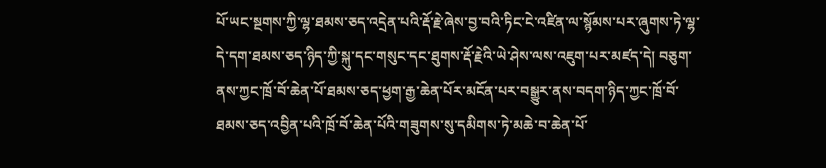པོ་ཡང་སྔགས་ཀྱི་ལྷ་ཐམས་ཅད་འདྲེན་པའི་རྡོ་རྗེ་ཞེས་བྱ་བའི་ཏིང་ངེ་འཛིན་ལ་སྙོམས་པར་ཞུགས་ཏེ་ལྷ་དེ་དག་ཐམས་ཅད་ཉིད་ཀྱི་སྐུ་དང་གསུང་དང་ཐུགས་རྡོ་རྗེའི་ཡེ་ཤེས་ལས་འཇུག་པར་མཛད་དེ། བཅུག་ནས་ཀྱང་ཁྲོ་བོ་ཆེན་པོ་ཐམས་ཅད་ཕྱག་རྒྱ་ཆེན་པོར་མངོན་པར་བསྒྱུར་ནས་བདག་ཉིད་ཀྱང་ཁྲོ་བོ་ཐམས་ཅད་འབྱིན་པའི་ཁྲོ་བོ་ཆེན་པོའི་གཟུགས་སུ་དམིགས་ཏེ་མཆེ་བ་ཆེན་པོ་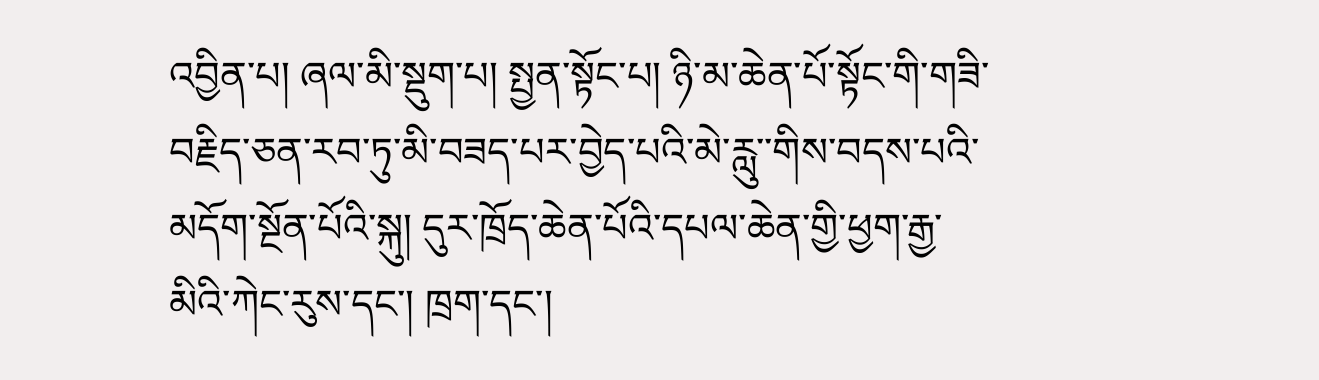འབྱིན་པ། ཞལ་མི་སྡུག་པ། སྤྱན་སྟོང་པ། ཉི་མ་ཆེན་པོ་སྟོང་གི་གཟི་བརྗིད་ཅན་རབ་ཏུ་མི་བཟད་པར་བྱེད་པའི་མེ་རླུ་་གིས་བདས་པའི་མདོག་སྔོན་པོའི་སྐུ། དུར་ཁྲོད་ཆེན་པོའི་དཔལ་ཆེན་གྱི་ཕྱག་རྒྱ་མིའི་ཀེང་རུས་དང་། ཁྲག་དང་།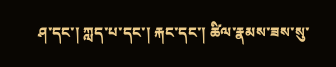ཤ་དང་། ཀླད་པ་དང་། རྐང་དང་། ཚིལ་རྣམས་ཟས་སུ་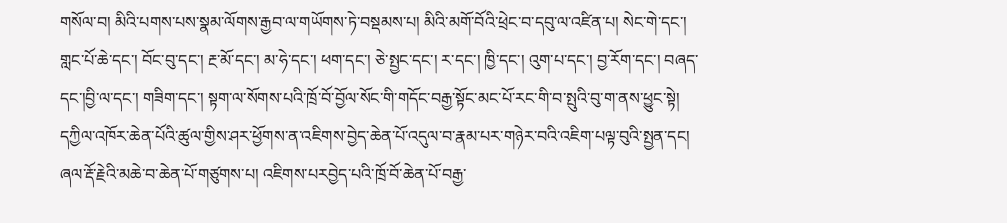གསོལ་བ། མིའི་པགས་པས་སྣམ་ལོགས་རྒྱབ་ལ་གཡོགས་ཏེ་བསྡམས་པ། མིའི་མགོ་བོའི་ཕྲེང་བ་དབུ་ལ་འཛིན་པ། སེང་གེ་དང་། གླང་པོ་ཆེ་དང་། བོང་བུ་དང་། རྔ་མོ་དང་། མ་ཧེ་དང་། ཕག་དང་། ཅེ་སྤྱང་དང་། ར་དང་། ཁྱི་དང་། འུག་པ་དང་། བྱ་རོག་དང་། བཞད་དང་།བྱི་ལ་དང་། གཟིག་དང་། སྟག་ལ་སོགས་པའི་ཁྲོ་བོ་བྱོལ་སོང་གི་གདོང་བརྒྱ་སྟོང་མང་པོ་རང་གི་བ་སྤུའི་བུ་ག་ནས་ཕྱུང་སྟེ། དཀྱིལ་འཁོར་ཆེན་པོའི་ཚུལ་གྱིས་ཤར་ཕྱོགས་ན་འཇིགས་བྱེད་ཆེན་པོ་འདུལ་བ་རྣམ་པར་གཉེར་བའི་འཇིག་པལྟ་བུའི་སྤྱན་དང། ཞལ་རྡོ་རྗེའི་མཆེ་བ་ཆེན་པོ་གཙུགས་པ། འཇིགས་པརབྱེད་པའི་ཁྲོ་བོ་ཆེན་པོ་བརྒྱ་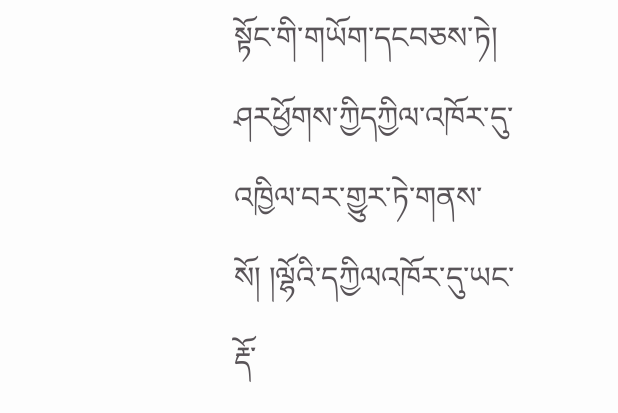སྟོང་གི་གཡོག་དངབཅས་ཏེ། ཤརཕྱོགས་ཀྱིདཀྱིལ་འཁོར་དུ་འཁྱིལ་བར་གྱུར་ཏེ་གནས་སོ། །ལྷོའི་དཀྱིལའཁོར་དུ་ཡང་རྡོ་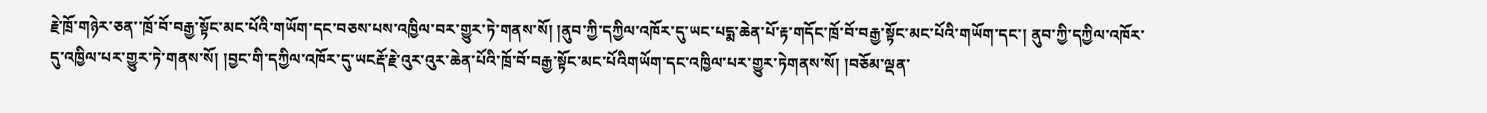རྗེ་ཁྲོ་གཉེར་ཅན་་ཁྲོ་བོ་བརྒྱ་སྟོང་མང་པོའི་གཡོག་དང་བཅས་པས་འཁྱིལ་བར་གྱུར་ཏེ་གནས་སོ། །ནུབ་ཀྱི་དཀྱིལ་འཁོར་དུ་ཡང་པདྨ་ཆེན་པོ་རྟ་གདོང་ཁྲོ་བོ་བརྒྱ་སྟོང་མང་པོའི་གཡོག་དང་། ནུབ་ཀྱི་དཀྱིལ་འཁོར་དུ་འཁྱིལ་པར་གྱུར་ཏེ་གནས་སོ། །བྱང་གི་དཀྱིལ་འཁོར་དུ་ཡངརྡོ་རྗེ་འུར་འུར་ཆེན་པོའི་ཁྲོ་བོ་བརྒྱ་སྟོང་མང་པོའིགཡོག་དང་འཁྱིལ་པར་གྱུར་ཏེགནས་སོ། །བཅོམ་ལྡན་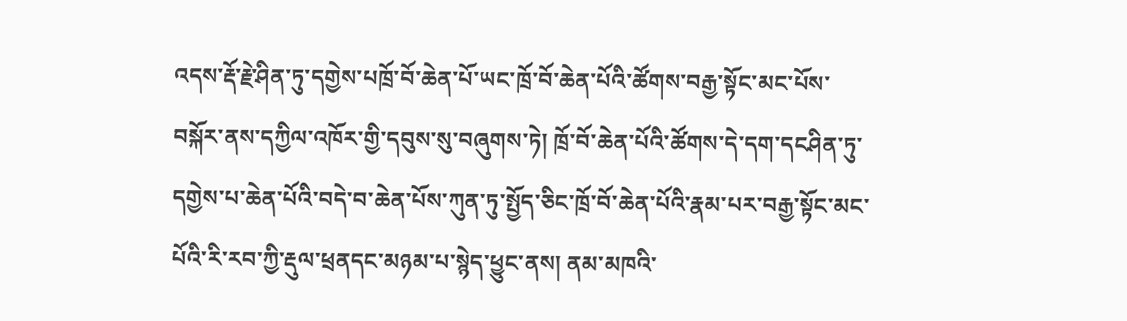འདས་རྡོ་རྗེ་ཤིན་ཏུ་དགྱེས་པཁྲོ་བོ་ཆེན་པོ་ཡང་ཁྲོ་བོ་ཆེན་པོའི་ཚོགས་བརྒྱ་སྟོང་མང་པོས་བསྐོར་ནས་དཀྱིལ་འཁོར་གྱི་དབུས་སུ་བཞུགས་ཏེ། ཁྲོ་བོ་ཆེན་པོའི་ཚོགས་དེ་དག་དངཤིན་ཏུ་དགྱེས་པ་ཆེན་པོའི་བདེ་བ་ཆེན་པོས་ཀུན་ཏུ་སྤྱོད་ཅིང་ཁྲོ་བོ་ཆེན་པོའི་རྣམ་པར་བརྒྱ་སྟོང་མང་པོའི་རི་རབ་ཀྱི་རྡུལ་ཕྲནདང་མཉམ་པ་སྙེད་ཕྱུང་ནས། ནམ་མཁའི་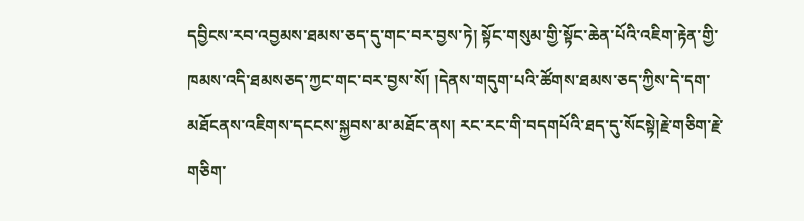དབྱིངས་རབ་འབྱམས་ཐམས་ཅད་དུ་གང་བར་བྱས་ཏེ། སྟོང་གསུམ་གྱི་སྟོང་ཆེན་པོའི་འཇིག་རྟེན་གྱི་ཁམས་འདི་ཐམསཅད་ཀྱང་གང་བར་བྱས་སོ། །དེནས་གདུག་པའི་ཚོགས་ཐམས་ཅད་ཀྱིས་དེ་དག་མཐོངནས་འཇིགས་དངངས་སྐྱབས་མ་མཐོང་ནས། རང་རང་གི་བདགཔོའི་ཐད་དུ་སོངསྟེ།རྗེ་གཅིག་རྗེ་གཅིག་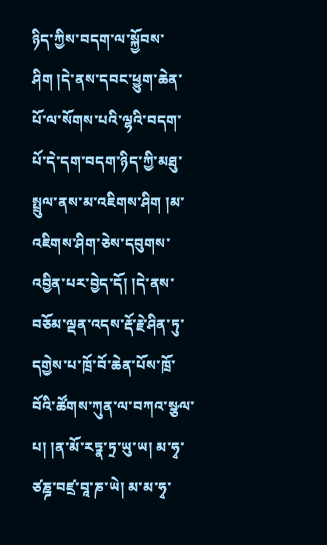ཉིད་ཀྱིས་བདག་ལ་སྐྱོབས་ཤིག །དེ་ནས་དབང་ཕྱུག་ཆེན་པོ་ལ་སོགས་པའི་ལྷའི་བདག་པོ་དེ་དག་བདག་ཉིད་ཀྱི་མཐུ་སྤྲུལ་ནས་མ་འཇིགས་ཤིག །མ་འཇིགས་ཤིག་ཅེས་དབུགས་འབྱིན་པར་བྱེད་དོ། །དེ་ནས་བཅོམ་ལྡན་འདས་རྡོ་རྗེ་ཤིན་ཏུ་དགྱེས་པ་ཁྲོ་བོ་ཆེན་པོས་ཁྲོ་བོའི་ཚོགས་ཀུན་ལ་བཀའ་སྩལ་པ། །ན་མོ་རཏྣ་ཏྲ་ཡུ་ཡ། མ་ཧྭ་ཙཎྜ་བཛྲ་བཱ་ཎ་ཡེ། མ་མ་ཧྭ་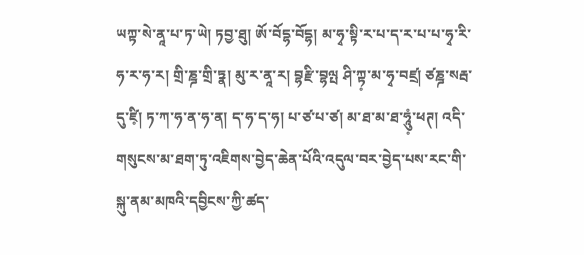ཡཀྟ་སེ་ནཱ་པ་ཏ་ཡེ། ཏབྱ་ཐུ། ཨོ་བོདྷ་བོདྷ། མ་ཧྭ་སྟི་ར་པ་ད་ར་པ་པ་ཧྭ་རི་ཧ་ར་ཧ་ར། གྲི་ཎྜ་གྲི་ཏྣ། མུ་ར་ནཱ་ར། བྷརྫི་བྷལྤ ཤི་ཀྟ༷་མ་ཧྭ་བཛྲ། ཙཎྜ་སརྦ་དུ་ཛི༷། ཏ་ཀ་ཧ་ན་ཧ་ན། ད་ཧ་ད་ཧ། པ་ཙ་པ་ཙ། མ་ཐ་མ་ཐ་ཧཱུཾ༷་ཕཊ། འདི་གསུངས་མ་ཐག་ཏུ་འཇིགས་བྱེད་ཆེན་པོའི་འདུལ་བར་བྱེད་པས་རང་གི་སྐུ་ནམ་མཁའི་དབྱིངས་ཀྱི་ཚད་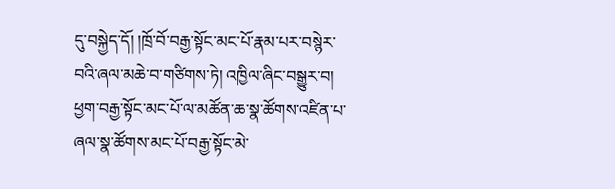དུ་བསྐྱེད་དོ། །ཁྲོ་བོ་བརྒྱ་སྟོང་མང་པོ་རྣམ་པར་བསྙེར་བའི་ཞལ་མཆེ་བ་གཙིགས་ཏེ། འཁྱིལ་ཞིང་བསྒྱུར་བ། ཕྱག་བརྒྱ་སྟོང་མང་པོ་ལ་མཚོན་ཆ་སྣ་ཚོགས་འཛིན་པ་ཞལ་སྣ་ཚོགས་མང་པོ་བརྒྱ་སྟོང་མེ་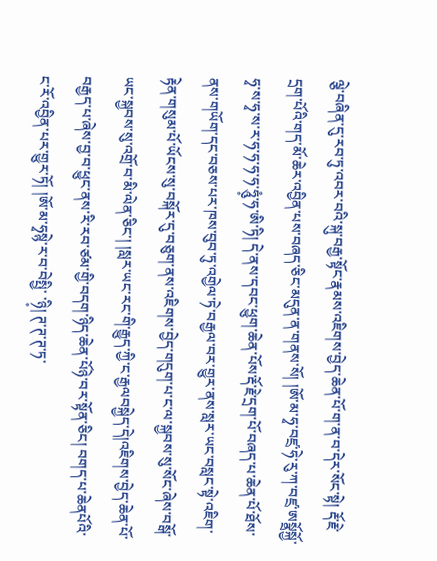ལྕེ་བཞིན་དུ་རབ་ཏུ་འབར་བའི་སྐུ་བརྒྱ་སྟོང་རྣམས་འཇིགས་བྱེད་ཆེན་པོ་ག་ན་བ་དེར་སོང་སྟེ། རྡོ་རྗེ་དྲག་པོའི་གད་མོ་ཆེར་འབྱིན་པས་བཞད་ཅིང་མདུན་ན་གནས་སོ། །ཨོ་མ་ཧྭ་བཛྲ་ཧེ་རུ་ཀ་བཛྲ་ཨསྣྲོསྐྱོ་ཧྭ་ས་ཧྭ་ས་ར་ཧ་ཧ་ཧ་ཧ་ཧཱུཾ༷་ཧ་ཨི་ཏི། དེ་ནས་དབང་ཕྱུག་ཆེན་པོས་རྡོ་རྗེ་དྲག་པོ་བཞད་པ་ཆེན་པོ་ཐོས་ནས་གཡོག་དང་བཅས་པར་ཁས་བུབ་ཏུ་འགྱེལ་ཏེ་བརྒྱལ་བར་གྱུར་ནས་སླར་ཡང་བསླང་སྟེ་འཇིག་རྟེན་གསུམ་པོ་ཡོངས་སུ་བསྐོར་དུ་བཅུག་ནས་འཇིགས་བྱེད་གདུག་པ་ང་ལ་སྐྱབས་སུ་སོང་ཞེས་བསྒོ་ཡང་སྐྱབས་སུ་འགྲོ་བ་མི་ལེན་ཅིང་། །སླར་ཡང་རང་གི་རྒྱུད་ཀྱི་ང་རྒྱལབསྐྱེད་དེ།འཇིགས་བྱེད་ཆེན་པོ་བརྒྱད་པ་ཞེས་བྱ་བ་ཕྱུང་ནས་རི་རབ་ཙམ་གྱི་བདག་ཉིད་ཆེན་པོཉེ་བར་སྟོན་ཅིང། བགད་པ་ཆེནཔོའི་ང་རོ་འབྱིན་པར་གྱུར་ཏོ། །ཨོ་མ་ཧྭསྙེ་ར་བ་བེསྤྱི་ ་ཉི༷། ཊ་ཊ་ཊ་ཏ་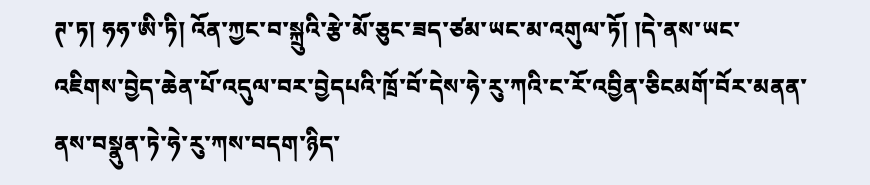ཊ་ཏ། ཧཧ་ཨི་ཏི། འོན་ཀྱང་བ་སྐྲུའི་རྩེ་མོ་ཅུང་ཟད་ཙམ་ཡང་མ་འགུལ་ཏོ། །དེ་ནས་ཡང་འཇིགས་བྱེད་ཆེན་པོ་འདུལ་བར་བྱེདཔའི་ཁྲོ་བོ་དེས་ཧེ་རུ་ཀའི་ང་རོ་འབྱིན་ཅིངམགོ་བོར་མནན་ནས་བསྣུན་ཏེ་ཧེ་རུ་ཀས་བདག་ཉིད་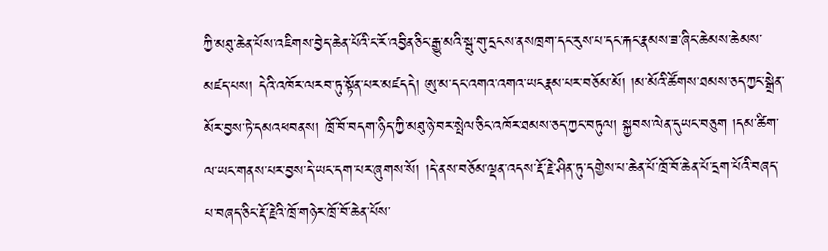ཀྱི་མཐུ་ཆེན་པོས་འཇིགས་བྱེད་ཆེན་པོའི་ང་རོ་འབྱིནཅིང་རྒྱུ་མའི་སྦུ་གུ་དྲངས་ནསཁྲག་དང་རུས་པ་དང་རྐང་རྣམས་ཟ་ཞིང་ཆེམས་ཆེམས་མཛད་པས། དེའི་འཁོར་ལརབ་ཏུ་སྟོན་པར་མཛདདེ། ཨུ་མ་དང་འགའ་འགའ་ཡངརྣམ་པར་བཅོམ་མོ། །མ་མོའི་ཚོགས་ཐམས་ཅད་ཀྱང་སྒྲེན་མོར་བྱས་ཏེ་དམའཕབནས། ཁྲོ་བོ་བདག་ཉིད་ཀྱི་མཐུ་ཉེ་བར་སྤེལ་ཅིང་འཁོར་ཐམས་ཅད་ཀྱང་བཏུལ། སྐྱབས་ལེན་དུཡང་བཅུག །དམ་ཚིག་ལ་ཡང་གནས་པར་བྱས་དེ་ཡང་དག་པར་ཞུགས་སོ། །དེ་ནས་བཅོམ་ལྡན་འདས་རྡོ་རྗེ་ཤིན་ཏུ་དགྱེས་པ་ཆེན་པོ་ཁྲོ་བོ་ཆེན་པོ་དྲག་པོའི་བཞད་པ་བཞད་ཅིང་རྡོ་རྗེའི་ཁྲོ་གཉེར་ཁྲོ་བོ་ཆེན་པོས་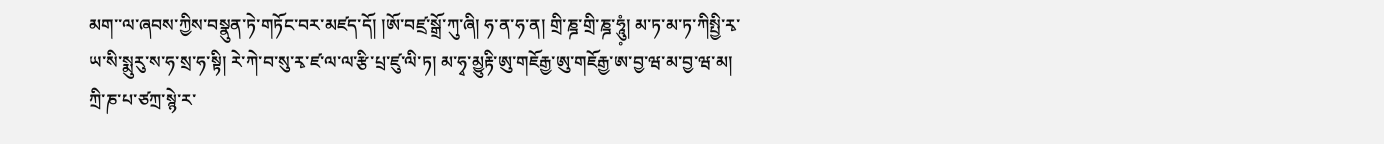མག་་ལ་ཞབས་ཀྱིས་བསྣུན་ཏེ་གཏོང་བར་མཛད་དོ། །ཨོ་བཛྲ་སྒྲོ་ཀུ་ཞི། ཧ་ན་ཧ་ན། གྲི་ཎྜ་གྲི་ཎྜ་ཧཱུཾ༷། མ་ཏ་མ་ཏ་ཀིསྤྱི་རྭ་ཡ་སི་སྨུརུ་ས་ཧ་སྲ་ཧ་སྟི། རེ་ཀེ་བ་སུ་རྭ་ཛ་ལ་ལ་རྩི་པྲ་ཛུ་ལི་ཏ། མ་ཧྭ་མྱུརྟི་ཨུ་གཇོརྒྱ་ཨུ་གཇོརྒྱ་ཨ་བྱ་ཝ་མ་བྱ་ཝ་མ། ཀྲི་ཎ་པ་ཙཀྲ་སྙེ་ར་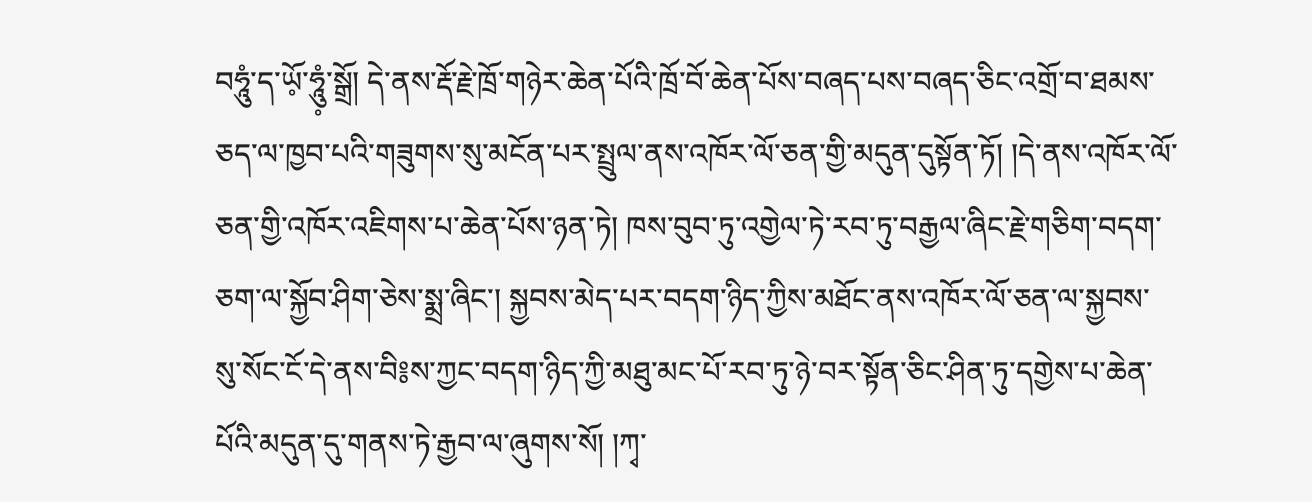བཧཱུཾ་ད་ཡོ༷་ཧཱུཾ༷་སྒྲོ། དེ་ནས་རྡོ་རྗེ་ཁྲོ་གཉེར་ཆེན་པོའི་ཁྲོ་བོ་ཆེན་པོས་བཞད་པས་བཞད་ཅིང་འགྲོ་བ་ཐམས་ཅད་ལ་ཁྱབ་པའི་གཟུགས་སུ་མངོན་པར་སྤྲུལ་ནས་འཁོར་ལོ་ཅན་གྱི་མདུན་དུསྟོན་ཏོ། །དེ་ནས་འཁོར་ལོ་ཅན་གྱི་འཁོར་འཇིགས་པ་ཆེན་པོས་ཉན་ཏེ། ཁས་བུབ་ཏུ་འགྱེལ་ཏེ་རབ་ཏུ་བརྒྱལ་ཞིང་རྗེ་གཅིག་བདག་ཅག་ལ་སྐྱོབ་ཤིག་ཅེས་སྨྲ་ཞིང་། སྐྱབས་མེད་པར་བདག་ཉིད་ཀྱིས་མཐོང་ནས་འཁོར་ལོ་ཅན་ལ་སྐྱབས་སུ་སོང་ངོ་དེ་ནས་བི༔ས་ཀྱང་བདག་ཉིད་ཀྱི་མཐུ་མང་པོ་རབ་ཏུ་ཉེ་བར་སྟོན་ཅིང་ཤིན་ཏུ་དགྱེས་པ་ཆེན་པོའི་མདུན་དུ་གནས་ཏེ་རྒྱབ་ལ་ཞུགས་སོ། །ཀྭ་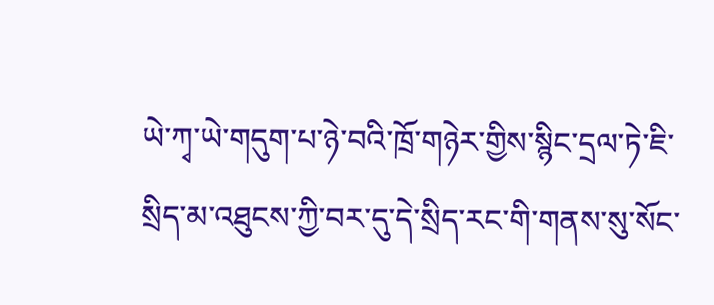ཡེ་ཀྭ་ཡེ་གདུག་པ་ཉེ་བའི་ཁྲོ་གཉེར་གྱིས་སྙིང་དྲལ་ཏེ་ཇི་སྲིད་མ་འཐུངས་ཀྱི་བར་དུ་དེ་སྲིད་རང་གི་གནས་སུ་སོང་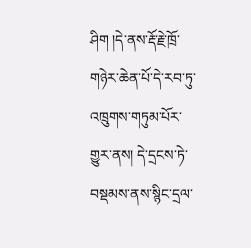ཤིག །དེ་ནས་རྡོ་རྗེ་ཁྲོ་གཉེར་ཆེན་པོ་དེ་རབ་ཏུ་འཁྲུགས་གཏུམ་པོར་གྱུར་ནས། དེ་དྲངས་ཏེ་བསྡམས་ནས་སྙིང་དྲལ་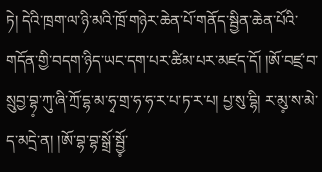ཏེ། དེའི་ཁྲག་ལ་ཉི་མའི་ཁྲོ་གཉེར་ཆེན་པོ་གནོད་སྦྱིན་ཆེན་པོའི་གདོན་གྱི་བདག་ཉིད་ཡང་དག་པར་ཚིམ་པར་མཛད་དོ། །ཨོ་བཛྲ་བ་སྲུབྱ་བྷ༷་ཀུ་ཞི་ཀྲོ་དྷ་མ་ཧྭ་གྲ་ཧ་ཧ་ར་པ་ཏ་ར་པ། པྱ་སུ་དྷི། ར་མུ༷་ས་མེ་ད་མདྲེ་ན། །ཨོ་བྷ་བྷ་སྒྲོ་སྦྱོ༷་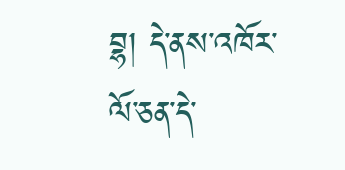བྷ། དེ་ནས་འཁོར་ལོ་ཅན་དེ་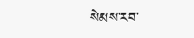སེམས་རབ་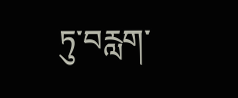ཏུ་བརླག་